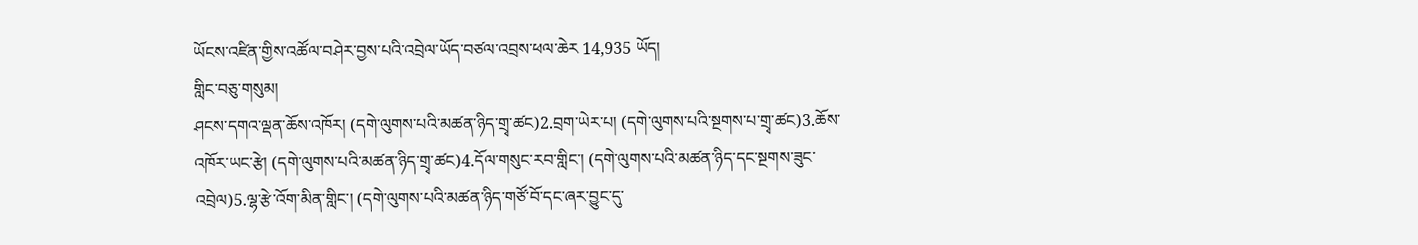ཡོངས་འཛིན་གྱིས་འཚོལ་བཤེར་བྱས་པའི་འབྲེལ་ཡོད་བཙལ་འབྲས་ཕལ་ཆེར 14,935 ཡོད།
གླིང་བཅུ་གསུམ།
ཤངས་དགའ་ལྡན་ཆོས་འཁོར། (དགེ་ལུགས་པའི་མཚན་ཉིད་གྲྭ་ཚང)2.བྲག་ཡེར་པ། (དགེ་ལུགས་པའི་སྔགས་པ་གྲྭ་ཚང)3.ཆོས་འཁོར་ཡང་རྩེ། (དགེ་ལུགས་པའི་མཚན་ཉིད་གྲྭ་ཚང)4.དོལ་གསུང་རབ་གླིང་། (དགེ་ལུགས་པའི་མཚན་ཉིད་དང་སྔགས་ཟུང་འབྲེལ)5.ལྷ་རྩེ་འོག་མིན་གླིང་། (དགེ་ལུགས་པའི་མཚན་ཉིད་གཙོ་བོ་དང་ཞར་བྱུང་དུ་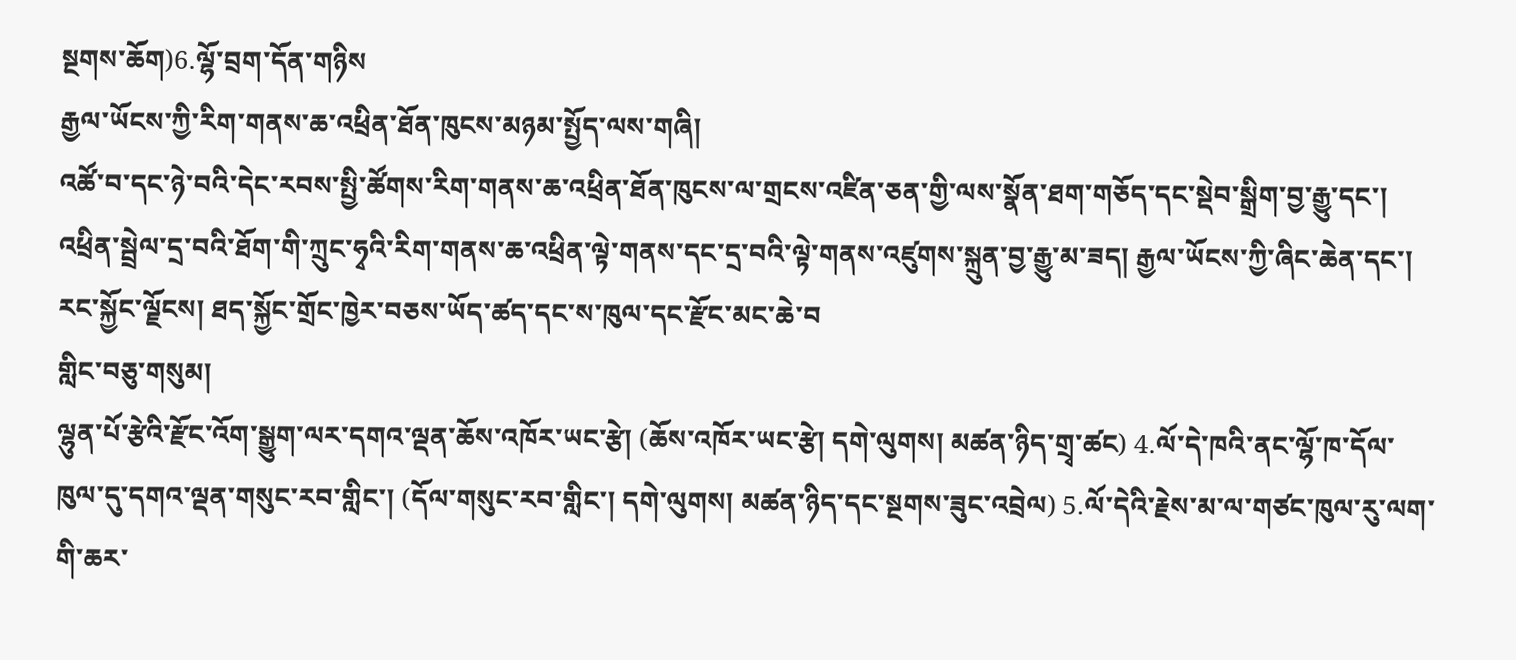སྔགས་ཆོག)6.ལྷོ་བྲག་དོན་གཉིས
རྒྱལ་ཡོངས་ཀྱི་རིག་གནས་ཆ་འཕྲིན་ཐོན་ཁུངས་མཉམ་སྤྱོད་ལས་གཞི།
འཚོ་བ་དང་ཉེ་བའི་དེང་རབས་སྤྱི་ཚོགས་རིག་གནས་ཆ་འཕྲིན་ཐོན་ཁུངས་ལ་གྲངས་འཛིན་ཅན་གྱི་ལས་སྣོན་ཐག་གཅོད་དང་སྡེབ་སྒྲིག་བྱ་རྒྱུ་དང་། འཕྲིན་སྦྲེལ་དྲ་བའི་ཐོག་གི་ཀྲུང་ཧྭའི་རིག་གནས་ཆ་འཕྲིན་ལྟེ་གནས་དང་དྲ་བའི་ལྟེ་གནས་འཛུགས་སྐྲུན་བྱ་རྒྱུ་མ་ཟད། རྒྱལ་ཡོངས་ཀྱི་ཞིང་ཆེན་དང་། རང་སྐྱོང་ལྗོངས། ཐད་སྐྱོང་གྲོང་ཁྱེར་བཅས་ཡོད་ཚད་དང་ས་ཁུལ་དང་རྫོང་མང་ཆེ་བ
གླིང་བཅུ་གསུམ།
ལྷུན་པོ་རྩེའི་རྫོང་འོག་སྒྱུག་ལར་དགའ་ལྡན་ཆོས་འཁོར་ཡང་རྩེ། (ཆོས་འཁོར་ཡང་རྩེ། དགེ་ལུགས། མཚན་ཉིད་གྲྭ་ཚང) 4.ལོ་དེ་ཁའི་ནང་ལྷོ་ཁ་དོལ་ཁུལ་དུ་དགའ་ལྡན་གསུང་རབ་གླིང་། (དོལ་གསུང་རབ་གླིང་། དགེ་ལུགས། མཚན་ཉིད་དང་སྔགས་ཟུང་འབྲེལ) 5.ལོ་དེའི་རྗེས་མ་ལ་གཙང་ཁུལ་རུ་ལག་གི་ཆར་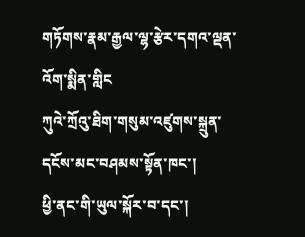གཏོགས་རྣམ་རྒྱལ་ལྷ་རྩེར་དགའ་ལྡན་འོག་སྨིན་གླིང
ཀུའེ་ཀྲོའུ་ཐིག་གསུམ་འཛུགས་སྐྲུན་དངོས་མང་བཤམས་སྟོན་ཁང་།
ཕྱི་ནང་གི་ཡུལ་སྐོར་བ་དང་།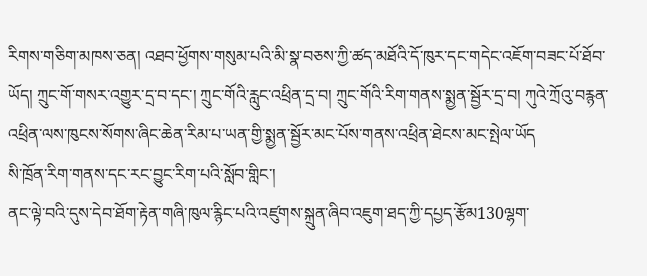རིགས་གཅིག་མཁས་ཅན། འཐབ་ཕྱོགས་གསུམ་པའི་མི་སྣ་བཅས་ཀྱི་ཚད་མཐོའི་དོ་ཁུར་དང་གདེང་འཇོག་བཟང་པོ་ཐོབ་ཡོད། ཀྲུང་གོ་གསར་འགྱུར་དྲ་བ་དང་། ཀྲུང་གོའི་རླུང་འཕྲིན་དྲ་བ། ཀྲུང་གོའི་རིག་གནས་སྨྱན་སྦྱོར་དྲ་བ། ཀུའེ་ཀྲོའུ་བརྙན་འཕྲིན་ལས་ཁུངས་སོགས་ཞིང་ཆེན་རིམ་པ་ཡན་གྱི་སྨྱན་སྦྱོར་མང་པོས་གནས་འཕྲིན་ཐེངས་མང་སྤེལ་ཡོད
སི་ཁྲོན་རིག་གནས་དང་རང་བྱུང་རིག་པའི་སློབ་གླིང་།
ནང་ལྟེ་བའི་དུས་དེབ་ཐོག་རྟེན་གཞི་ཁུལ་རྙིང་པའི་འཛུགས་སྐྲུན་ཞིབ་འཇུག་ཐད་ཀྱི་དཔྱད་རྩོམ130ལྷག་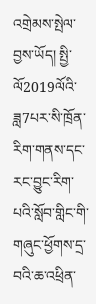འགྲེམས་སྤེལ་བྱས་ཡོད། སྤྱི་ལོ2019ལོའི་ཟླ7པར་སི་ཁྲོན་རིག་གནས་དང་རང་བྱུང་རིག་པའི་སློབ་གླིང་གི་གཞུང་ཕྱོགས་དྲ་བའི་ཆ་འཕྲིན་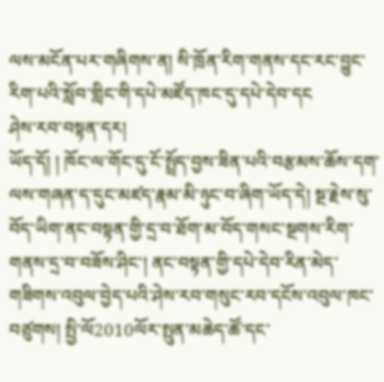ལས་མངོན་པར་གཞིགས་ན། སི་ཁྲོན་རིག་གནས་དང་རང་བྱུང་རིག་པའི་སློབ་གླིང་གི་དཔེ་མཛོད་ཁང་དུ་དཔེ་དེབ་དང
ཤེས་རབ་བསྟན་དར།
ཡོད་དོ། ། ཁོང་ལ་གོང་དུ་ངོ་སྤྲོད་བྱས་ཟིན་པའི་བརྩམས་ཆོས་དག་ལས་གཞན་ད་དུང་མཛད་རྣམ་མི་ཉུང་བ་ཞིག་ཡོད་དེ། སྔ་རྗེས་སུ་བོད་ཡིག་ནང་བསྟན་གྱི་དྲ་བ་ཐོག་མ་བོད་གསང་སྔགས་རིག་གནས་དྲ་བ་བཟོས་ཤིང་། ནང་བསྟན་གྱི་དཔེ་དེབ་རིན་མེད་གཟིགས་འབུལ་བྱེད་པའི་ཤེས་རབ་གསུང་རབ་དངོས་འབུལ་ཁང་བཙུགས། སྤྱི་ལོ2010ལོར་སྤུན་མཆེད་ཚོ་དང་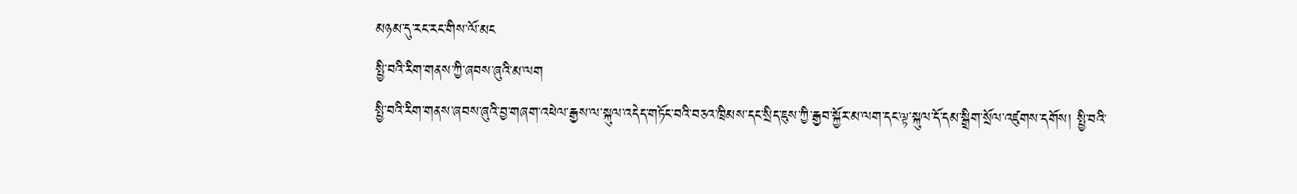མཉམ་དུ་རང་རང་གིས་ལོ་མང
སྤྱི་བའི་རིག་གནས་ཀྱི་ཞབས་ཞུའི་མ་ལག
སྤྱི་བའི་རིག་གནས་ཞབས་ཞུའི་བྱ་གཞག་འཕེལ་རྒྱས་ལ་སྐུལ་འདེད་གཏོང་བའི་བཅའ་ཁྲིམས་དང་སྲིད་ཇུས་ཀྱི་རྒྱབ་སྐྱོར་མ་ལག་དང་ལྟ་སྐུལ་དོ་དམ་སྒྲིག་སྲོལ་འཛུགས་དགོས། སྤྱི་བའི་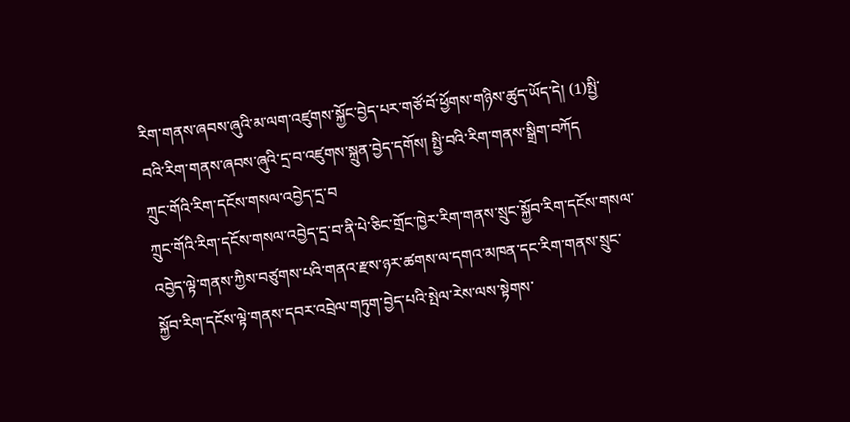རིག་གནས་ཞབས་ཞུའི་མ་ལག་འཛུགས་སྐྱོང་བྱེད་པར་གཙོ་བོ་ཕྱོགས་གཉིས་ཚུད་ཡོད་དེ། (1)སྤྱི་བའི་རིག་གནས་ཞབས་ཞུའི་དྲ་བ་འཛུགས་སྐྲུན་བྱེད་དགོས། སྤྱི་བའི་རིག་གནས་སྒྲིག་བཀོད
ཀྲུང་གོའི་རིག་དངོས་གསལ་འབྱེད་དྲ་བ
ཀྲུང་གོའི་རིག་དངོས་གསལ་འབྱེད་དྲ་བ་ནི་པེ་ཅིང་གྲོང་ཁྱེར་རིག་གནས་སྲུང་སྐྱོབ་རིག་དངོས་གསལ་འབྱེད་ལྟེ་གནས་ཀྱིས་བཙུགས་པའི་གནའ་རྫས་ཉར་ཚགས་ལ་དགའ་མཁན་དང་རིག་གནས་སྲུང་སྐྱོབ་རིག་དངོས་ལྟེ་གནས་དབར་འབྲེལ་གཏུག་བྱེད་པའི་སྤེལ་རེས་ལས་སྟེགས་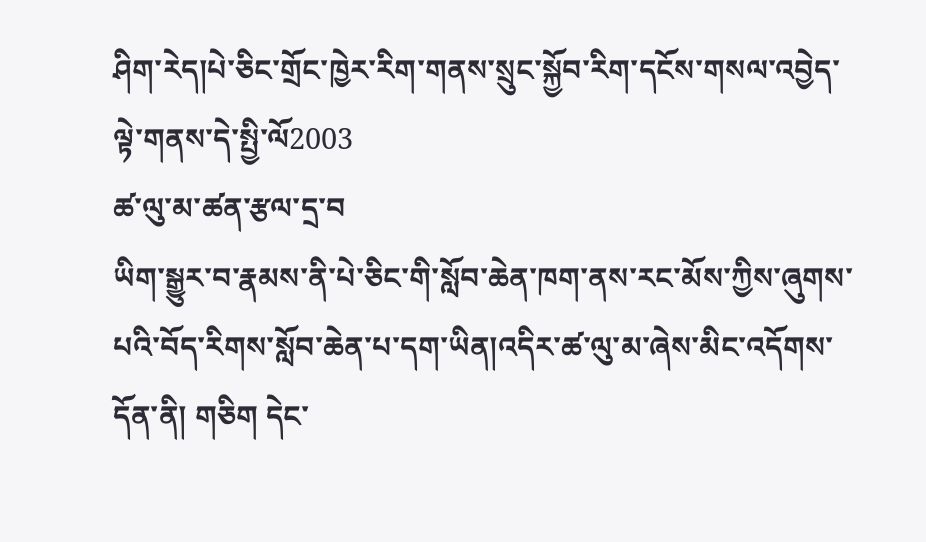ཤིག་རེད།པེ་ཅིང་གྲོང་ཁྱེར་རིག་གནས་སྲུང་སྐྱོབ་རིག་དངོས་གསལ་འབྱེད་ལྟེ་གནས་དེ་སྤྱི་ལོ2003
ཚ་ལུ་མ་ཚན་རྩལ་དྲ་བ
ཡིག་སྒྱུར་བ་རྣམས་ནི་པེ་ཅིང་གི་སློབ་ཆེན་ཁག་ནས་རང་མོས་ཀྱིས་ཞུགས་པའི་བོད་རིགས་སློབ་ཆེན་པ་དག་ཡིན།འདིར་ཚ་ལུ་མ་ཞེས་མིང་འདོགས་དོན་ནི། གཅིག དེང་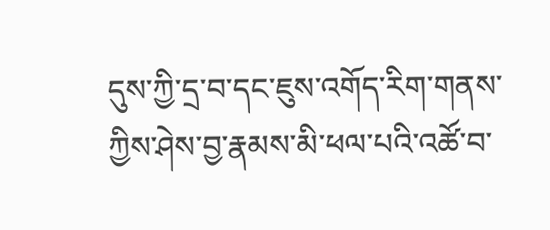དུས་ཀྱི་དྲ་བ་དང་ཇུས་འགོད་རིག་གནས་ཀྱིས་ཤེས་བྱ་རྣམས་མི་ཕལ་པའི་འཚོ་བ་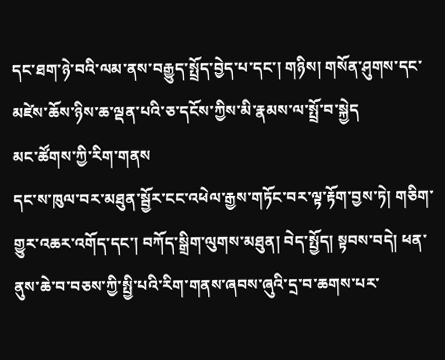དང་ཐག་ཉེ་བའི་ལམ་ནས་བརྒྱུད་སྤྲོད་བྱེད་པ་དང་། གཉིས། གསོན་ཤུགས་དང་མཛེས་ཆོས་ཉིས་ཆ་ལྡན་པའི་ཅ་དངོས་ཀྱིས་མི་རྣམས་ལ་སྤྲོ་བ་སྐྱེད
མང་ཚོགས་ཀྱི་རིག་གནས
དང་ས་ཁུལ་བར་མཐུན་སྦྱོར་ངང་འཕེལ་རྒྱས་གཏོང་བར་ལྟ་རྟོག་བྱས་ཏེ། གཅིག་གྱུར་འཆར་འགོད་དང་། བཀོད་སྒྲིག་ལུགས་མཐུན། བེད་སྤྱོད། སྟབས་བདེ། ཕན་ནུས་ཆེ་བ་བཅས་ཀྱི་སྤྱི་པའི་རིག་གནས་ཞབས་ཞུའི་དྲ་བ་ཆགས་པར་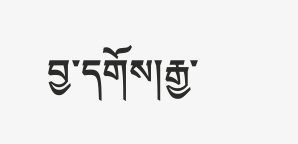བྱ་དགོས།རྒྱ་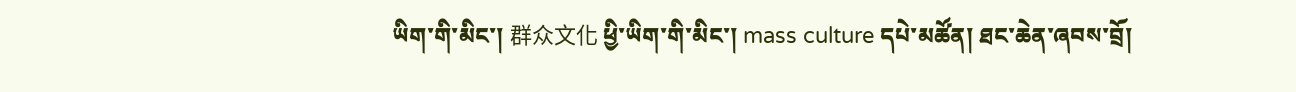ཡིག་གི་མིང་། 群众文化 ཕྱི་ཡིག་གི་མིང་། mass culture དཔེ་མཚོན། ཐང་ཆེན་ཞབས་བྲོ།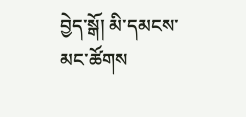བྱེད་སྒོ། མི་དམངས་མང་ཚོགས